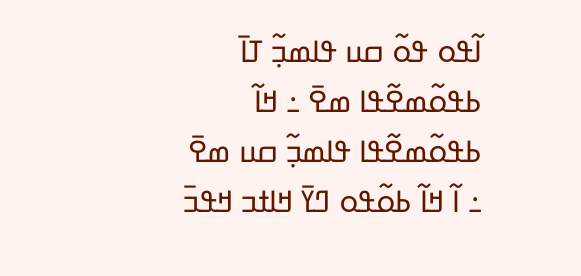ߊ߬ߟߋ ߟߋ߬ ߛߎ ߟߊߘߏ߲߬ ߠߊ߫ ߕߟߋ߬ߘߐ߬ߟߊ ߘߐ߫ ߸ ߞߊ߬ ߕߟߋ߬ߘߐ߬ߟߊ ߟߊߘߏ߲߬ ߛߎ ߘߐ߫ ߸ ߊ߬ ߞߊ߬ ߕߋ߬ߟߋ ߣߌ߫ ߞߊߙߏ ߞߟߏ߫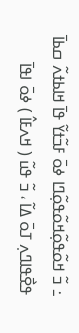߸ ߏ߬ ߞߋ߬ߟߋ߲߬ߞߋ߬ߟߋ߲߬ߣߊ ߦߋ߫ ߓߏ߬ߙߌ߬ ߟߊ߫ ߞߊߕߙߍ߬ ߛߕߊ߫ ߟߐ߯ߟߊߣߍ߲ ߠߋ߫ ߡߊ߬ ، ߏ߬ ߟߎ߬ ( ߞߍߓߊ߮ ) ߦߋ߫ ߊߟߊ߫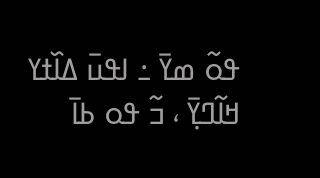ߟߋ߬ ߘߌ߫ ߸ ߊߟߎ߫ ߡߊ߰ߙߌ ߞߊ߬ߣߌ߲߫ ، ߏ߬ ߟߋ ߕߊ߫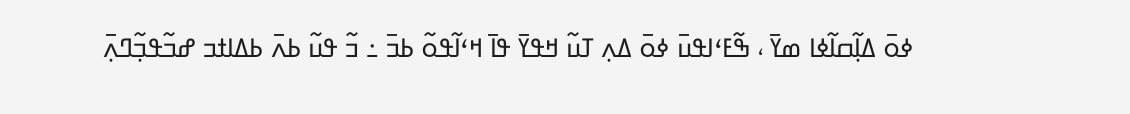ߦߋ߫ ߡߊ߲߬ߛߊ߬ߦߊ ߘߌ߫ ، ߒ߬ߓߵߊߟߎ߫ ߦߋ߫ ߡߍ߲ ߠߎ߬ ߞߟߌ߫ ߟߊ߫ ߞߵߊ߬ߟߋ߬ ߕߏ߫ ߸ ߏ߬ ߟߎ߬ ߕߍ߫ ߕߡߊߙߏ ߝߏ߬ߟߏ߲߬ߣߍ߲߫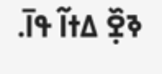ߢߐ߲߰ ߡߙߊ߬ ߟߊ߫.